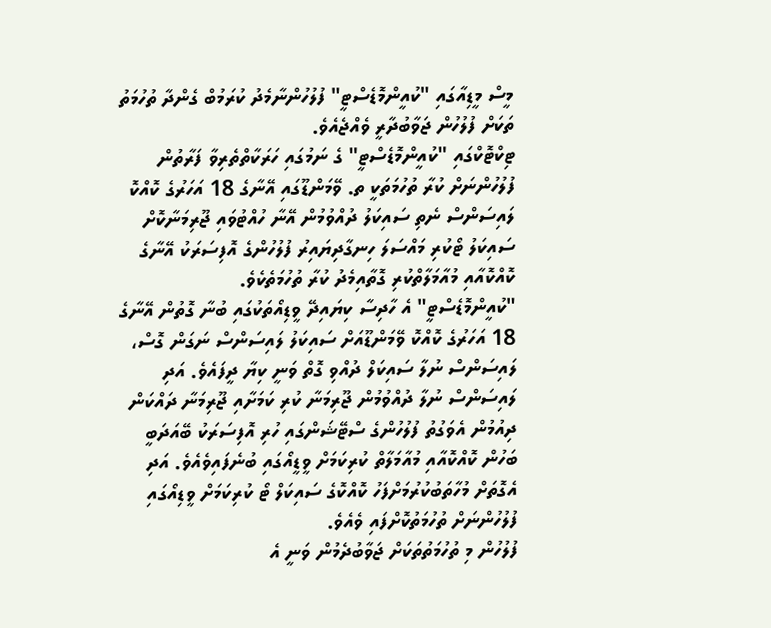މީސް މީޑިއާގައި "ކުއީންމޮޑެސްޓީ" ފުލުހުންނާމެދު ކުރަމުބް ގެންދާ ތުހުމަތު ތަކަށް ފުލުހުން ޖަވާބުދާރީ ވެއްޖެއެވެ.
ޓިކްޓޮކްގައި "ކުއީންމޮޑެސްޓީ" ގެ ނަމުގައި ހަރަކާތްތެރިވާ ފަރާތުން ފުލުހުންނަށް ކުރާ ތުހުމަތަކީ ތ. ވޭމަންޑޫގައި އޭނާގެ 18 އަހަރުގެ ކޮއްކޮ ލައިސަންސް ނެތި ސައިކަލު ދުއްވުމުން އޭނާ ހުއްޓުވައި ޖޫރިމަނާކޮށް ސައިކަލު ޓޯކުރި މައްސަލަ ހިނގާދިޔައިރު ފުލުހުންގެ އޮފިސަރަކު އޭނާގެ ކޮއްކޮއާއި މުއާމަލާތްކުރި ގޮތާއިމެދު ކުރާ ތުހުމަތެކެވެ.
"ކުއީންމޮޑެސްޓީ" އެ ހާދިސާ ކިޔައިދޭ ވީޑިއޯތަކުގައި ބުނާ ގޮތުން އޭނާގެ 18 އަހަރުގެ ކޮއްކޮ ވޭމަންޑޫއަށް ސައިކަލު ލައިސަންސް ނަގަން ގޮސް، ލައިސަންސް ނުލާ ސައިކަލް ދުއްވި ގޮތް ވަނީ ކިޔާ ދީފައެވެ. އަދި ލައިސަންސް ނުލާ ދުއްވުމުން ޖޫރިމަނާ ކުރި ކަމަށާއި ޖޫރިމަނާ ދައްކަން ދިއުމުން އެވަގުތު ފުލުހުންގެ ސްޓޭޝަންގައި ހުރި އޮފިސަރަކު ބޭއަދަބީ ބަހުން ކޮއްކޮއާއި މުއާމަލާތް ކުރިކަމަށް ވީޑީއޯގައި ބުނެފައިވެއެވެ. އަދި އެގޮތަށް މުހާތަބުކުރުމަށްފަހު ކޮއްކޮގެ ސައިކަލް ޓޯ ކުރިކަމަށް ވީޑިއޯގައި ފުލުހުންނަށް ތުހުމަތުކޮށްފައި ވެއެވެ.
ފުލުހުން މި ތުހުމަތުތަކަށް ޖަވާބުދެމުން ވަނީ އެ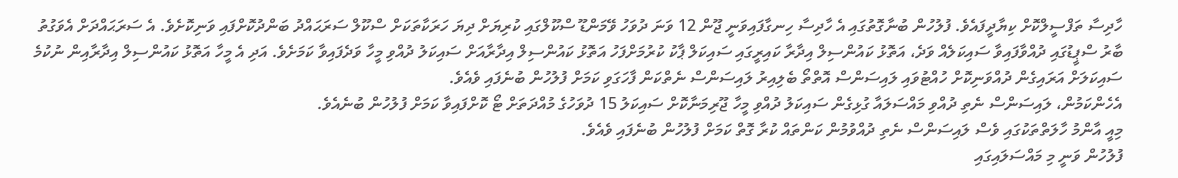ހާދިސާ ތަފްސީލްކޮށް ކިޔާދީފައެވެ. ފުލުހުން ބުނާގޮތުގައި އެ ހާދިސާ ހިނގާފައިވަނީ ޖޫން 12 ވަނަ ދުވަހު ވޭމަންޑޫ ސްކޫލްގައި ކުރިޔަށް ދިޔަ ހަރަކާތަކަށް ސްކޫލް ސަރަޙައްދު ބަންދުކޮށްފައި ވަނިކޮށެވެ. އެ ސަރަޙައްދަށް އެވަގުތު ބާރު ސްޕީޑުގައި ދުއްވާފައިވާ ސައިކަލެއް ވަދެ، އަތޮޅު ކައުންސިލް އިދާރާ ކައިރީގައި ސައިކަލް ޕާކު ކުރުމަށްފަހު އަތޮޅު ކައުންސިލް އިދާރާއަށް ސައިކަލު ދުއްވި މީހާ ވަދެފައިވާ ކަމަށެވެ. އަދި އެ މީހާ އަތޮޅު ކައުންސިލް އިދާރާއިން ނުކުމެ ސައިކަލަށް އަރައިގެން ދުއްވަނިކޮށް ހުއްޓުވައި ލައިސަންސް އޮތްތޯ ބެލިއިރު ލައިސަންސް ނެތްކަން ފާހަގަވި ކަމަށް ފުލުހުން ބުނެފައި ވެއެވެ.
އެހެންކަމުން، ލައިސަންސް ނެތި ދުއްވި މައްސަލައާ ގުޅިގެން ސައިކަލު ދުއްވި މީހާ ޖޫރިމަނާކޮށް ސައިކަލު 15 ދުވަހުގެ މުއްދަތަށް ޓޯ ކޮށްފައިވާ ކަމަށް ފުލުހުން ބުނެއެވެ.
މިއީ އާންމު ހާލަތްތަކުގައި ވެސް ލައިސަންސް ނެތި ދުއްވުމުން ކަންތައް ކުރާ ގޮތް ކަމަށް ފުލުހުން ބުނެފައި ވެއެވެ.
ފުލުހުން ވަނީ މި މައްސަލައިގައި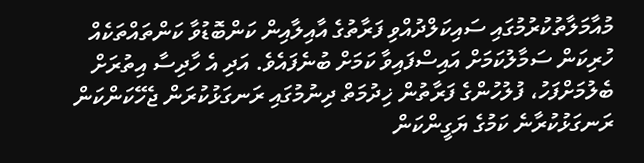މުއާމަލާތުކުރުމުގައި ސައިކަލްދުއްވި ފަރާތުގެ އާއިލާއިން ކަންބޮޑުވާ ކަންތައްތަކެއް ހުރިކަން ސަމާލުކަމަށް އައިސްފައިވާ ކަމަށް ބުނެފައެވެ. އަދި އެ ހާދިސާ އިތުރަށް ބެލުމަށްފަހު، ފުލުހުންގެ ފަރާތުން ޚިދުމަތް ދިނުމުގައި ރަނގަޅުކުރަން ޖެހޭކަންކަން ރަނގަޅުކުރާނެ ކަމުގެ ޔަގީންކަން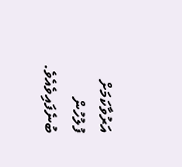އަރުވާކަމަށް ފުލުހުން ބުނެފައިވެއެވެ.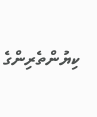ކިޔުންތެރިންގެ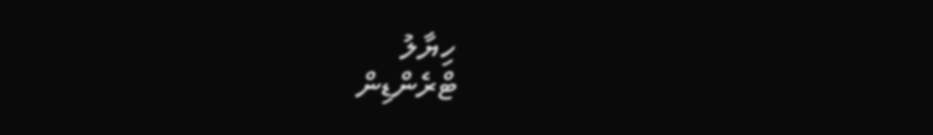ހިޔާލު
ޓްރެންޑިން